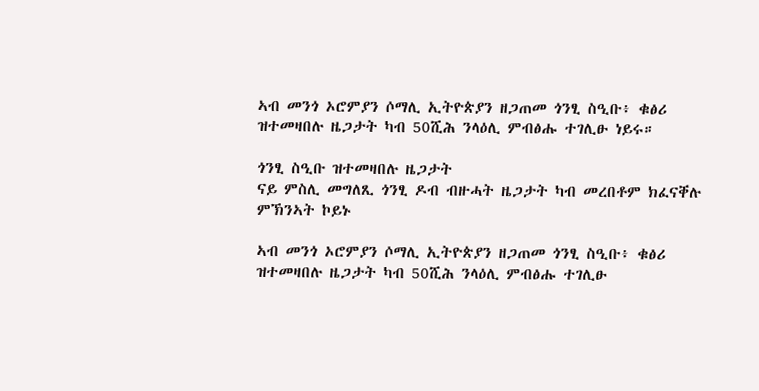ኣብ መንጎ ኦሮምያን ሶማሊ ኢትዮጵያን ዘጋጠመ ጎንፂ ስዒቡ፥ ቁፅሪ ዝተመዛበሉ ዜጋታት ካብ 50ሺሕ ንላዕሊ ምብፅሑ ተገሊፁ ነይሩ።

ጎንፂ ስዒቡ ዝተመዛበሉ ዜጋታት
ናይ ምስሊ መግለጺ ጎንፂ ዶብ ብዙሓት ዜጋታት ካብ መረበቶም ክፈናቐሉ ምኽንኣት ኮይኑ

ኣብ መንጎ ኦሮምያን ሶማሊ ኢትዮጵያን ዘጋጠመ ጎንፂ ስዒቡ፥ ቁፅሪ ዝተመዛበሉ ዜጋታት ካብ 50ሺሕ ንላዕሊ ምብፅሑ ተገሊፁ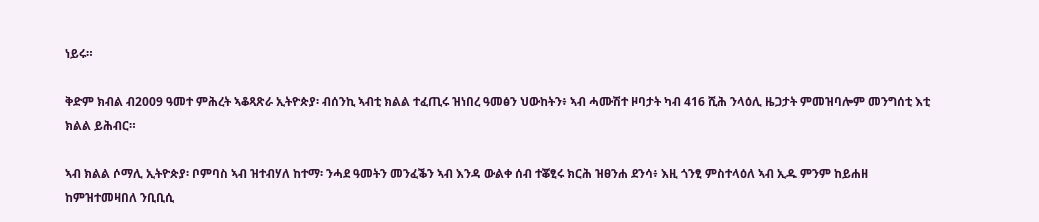ነይሩ።

ቅድም ክብል ብ2009 ዓመተ ምሕረት ኣቆጻጽራ ኢትዮጵያ፡ ብሰንኪ ኣብቲ ክልል ተፈጢሩ ዝነበረ ዓመፅን ህውከትን፥ ኣብ ሓሙሽተ ዞባታት ካብ 416 ሺሕ ንላዕሊ ዜጋታት ምመዝባሎም መንግሰቲ እቲ ክልል ይሕብር።

ኣብ ክልል ሶማሊ ኢትዮጵያ፡ ቦምባስ ኣብ ዝተብሃለ ከተማ፡ ንሓደ ዓመትን መንፈቕን ኣብ እንዳ ውልቀ ሰብ ተቖፂሩ ክርሕ ዝፀንሐ ደንሳ፥ እዚ ጎንፂ ምስተላዕለ ኣብ ኢዱ ምንም ከይሐዘ ከምዝተመዛበለ ንቢቢሲ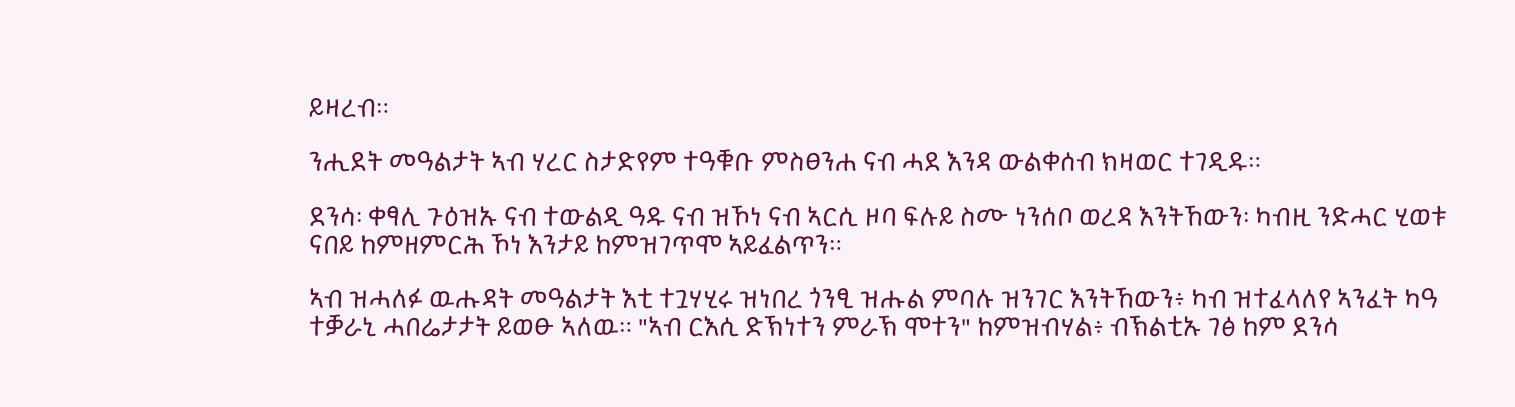ይዛረብ።

ንሒደት መዓልታት ኣብ ሃረር ስታድየም ተዓቑቡ ምስፀንሐ ናብ ሓደ እንዳ ውልቀሰብ ክዛወር ተገዲዱ።

ደንሳ፡ ቀፃሊ ጉዕዝኡ ናብ ተውልዲ ዓዱ ናብ ዝኾነ ናብ ኣርሲ ዞባ ፍሉይ ስሙ ነንሰቦ ወረዳ እንትኸውን፡ ካብዚ ንድሓር ሂወቱ ናበይ ከምዘምርሕ ኾነ እንታይ ከምዝገጥሞ ኣይፈልጥን።

ኣብ ዝሓለፉ ዉሑዳት መዓልታት እቲ ተጓሃሂሩ ዝነበረ ጎንፂ ዝሑል ምባሉ ዝንገር እንትኸውን፥ ካብ ዝተፈላለየ ኣንፈት ካዓ ተቓራኒ ሓበሬታታት ይወፁ ኣለዉ። "ኣብ ርእሲ ድኽነተን ምራኽ ሞተን" ከምዝብሃል፥ ብኽልቲኡ ገፅ ከም ደንሳ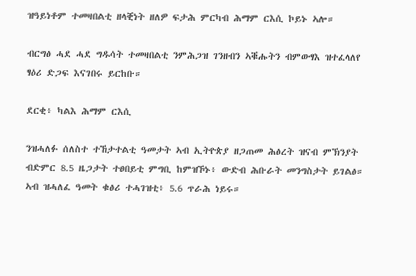ዝዓይነቶም ተመዛበልቲ ዘላቒነት ዘለዎ ፍታሕ ምርካብ ሕማም ርእሲ ኮይኑ ኣሎ።

ብርግፅ ሓደ ሓደ ግዱሳት ተመዛበልቲ ንምሕጋዝ ገንዘብን ኣቑሑትን ብምውፃእ ዝተፈላለየ ፃዕሪ ድጋፍ እናገበሩ ይርከቡ።

ደርቂ፥ ካልእ ሕማም ርእሲ

ንዝሓለፉ ሰለስተ ተኸታተልቲ ዓመታት ኣብ ኢትዮጵያ ዘጋጠመ ሕፅረት ዝናብ ምኽንያት ብድምር 8.5 ዜጋታት ተፀበይቲ ምግቢ ከምዝኾኑ፥ ውድብ ሕቡራት መንግስታት ይገልፅ። ኣብ ዝሓለፈ ዓመት ቁፅሪ ተሓገዝቲ፥ 5.6 ጥራሕ ነይሩ።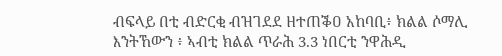ብፍላይ በቲ ብድርቂ ብዝገደደ ዘተጠቕዐ አከባቢ፥ ክልል ሶማሊ እንትኸውን ፥ ኣብቲ ክልል ጥራሕ 3.3 ነበርቲ ንዋሕዲ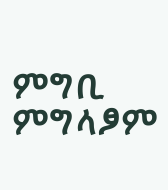ምግቢ ምግላፆም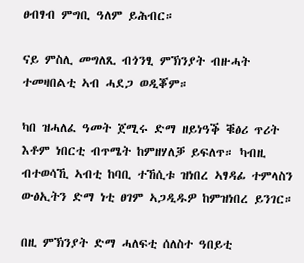ፀብፃብ ምግቢ ዓለም ይሕብር።

ናይ ምስሊ መግለጺ ብጎንፂ ምኽንያት ብዙሓት ተመዛበልቲ ኣብ ሓደጋ ወዲቖም።

ካበ ዝሓለፈ ዓመት ጀሚሩ ድማ ዘይነዓቕ ቑፅሪ ጥሪት እቶም ነበርቲ ብጥሜት ከምዘሃለቓ ይፍለጥ። ካብዚ ብተወሳኺ ኣብቲ ከባቢ ተኸሲቱ ዝነበረ ኣፃዳፊ ተምላስን ውፅኢትን ድማ ነቲ ፀገም ኣጋዲዱዎ ከምዝነበረ ይንገር።

በዚ ምኽንያት ድማ ሓለፍቲ ሰለስተ ዓበይቲ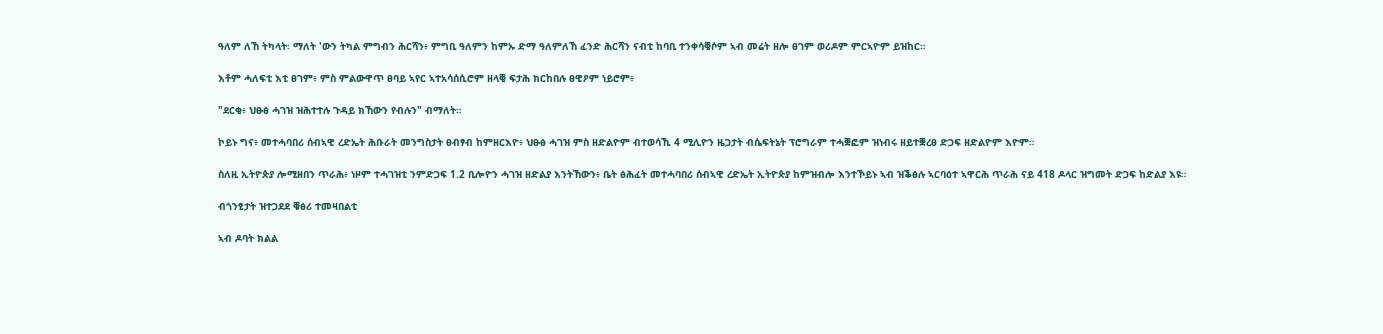ዓለም ለኸ ትካላት፡ ማለት 'ውን ትካል ምግብን ሕርሻን፥ ምግቢ ዓለምን ከምኡ ድማ ዓለምለኸ ፈንድ ሕርሻን ናብቲ ከባቢ ተንቀሳቒሶም ኣብ መሬት ዘሎ ፀገም ወሪዶም ምርኣዮም ይዝከር።

እቶም ሓለፍቲ እቲ ፀገም፥ ምስ ምልውዋጥ ፀባይ ኣየር ኣተአሳሰሲሮም ዘላቒ ፍታሕ ክርከበሉ ፀዊዖም ነይሮም፥

"ደርቂ፥ ህፁፅ ሓገዝ ዝሕተተሉ ጉዳይ ክኸውን የብሉን" ብማለት።

ኮይኑ ግና፥ መተሓባበሪ ሰብኣዊ ረድኤት ሕቡራት መንግስታት ፀብፃብ ከምዘርእዮ፥ ህፁፅ ሓገዝ ምስ ዘድልዮም ብተወሳኺ 4 ሚሊዮን ዜጋታት ብሴፍትኔት ፕሮግራም ተሓቛፎም ዝነብሩ ዘይተቛረፀ ድጋፍ ዘድልዮም እዮም።

ስለዚ ኢትዮጵያ ሎሚዘበን ጥራሕ፥ ነዞም ተሓገዝቲ ንምድጋፍ 1.2 ቢሎዮን ሓገዝ ዘድልያ እንትኸውን፥ ቤት ፅሕፈት መተሓባበሪ ሰብኣዊ ረድኤት ኢትዮጵያ ከምዝብሎ እንተኾይኑ ኣብ ዝቕፅሉ ኣርባዕተ ኣዋርሕ ጥራሕ ናይ 418 ዶላር ዝግመት ድጋፍ ከድልያ እዩ።

ብጎንፂታት ዝተጋደደ ቑፅሪ ተመዛበልቲ

ኣብ ዶባት ክልል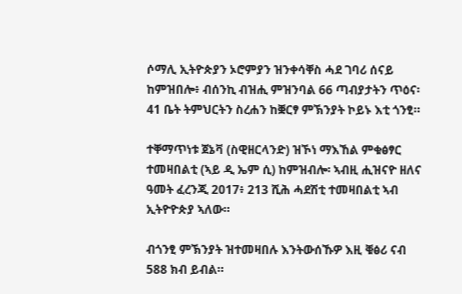ሶማሊ ኢትዮጵያን ኦሮምያን ዝንቀሳቐስ ሓደ ገባሪ ሰናይ ከምዝበሎ፥ ብሰንኪ ብዝሒ ምዝንባል 66 ጣብያታትን ጥዕና፡ 41 ቤት ትምህርትን ስረሐን ከቛርፃ ምኽንያት ኮይኑ እቲ ጎንፂ።

ተቐማጥነቱ ጀኔቫ (ስዊዘርላንድ) ዝኾነ ማእኸል ምቁፅፃር ተመዛበልቲ (ኣይ ዲ ኤም ሲ) ከምዝብሎ፡ ኣብዚ ሒዝናዮ ዘለና ዓመት ፈረንጂ 2017፥ 213 ሺሕ ሓደሽቲ ተመዛበልቲ ኣብ ኢትዮዮጵያ ኣለው።

ብጎንፂ ምኽንያት ዝተመዛበሉ እንትውሰኹዎ እዚ ቑፅሪ ናብ 588 ክብ ይብል።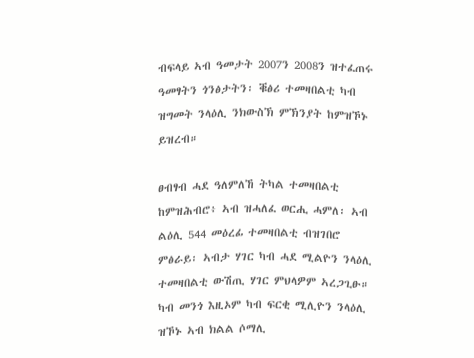ብፍላይ ኣብ ዓመታት 2007ን 2008ን ዝተፈጠሩ ዓመፃትን ጎንፅታትን፡ ቑፅሪ ተመዛበልቲ ካብ ዝግመት ንላዕሊ ንክውስኽ ምኽንያት ከምዝኾኑ ይዝረብ።

ፀብፃብ ሓደ ዓለምለኸ ትካል ተመዛበልቲ ከምዝሕብሮ፥ ኣብ ዝሓለፈ ወርሒ ሓምለ፡ ኣብ ልዕሊ 544 መዕረፊ ተመዛበልቲ ብዝገበሮ ምፅራይ፡ ኣብታ ሃገር ካብ ሓደ ሚልዮን ንላዕሊ ተመዛበልቲ ውሽጢ ሃገር ምህላዎም ኣረጋጊፁ። ካብ መንጎ እዚኦም ካብ ፍርቂ ሚሊዮን ንላዕሊ ዝኾኑ ኣብ ክልል ሶማሊ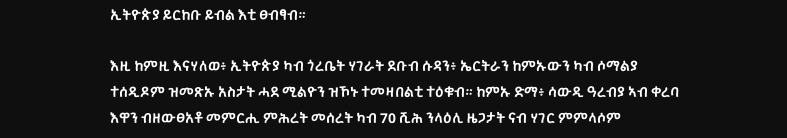ኢትዮጵያ ይርከቡ ይብል እቲ ፀብፃብ።

እዚ ከምዚ እናሃለወ፥ ኢትዮጵያ ካብ ጎረቤት ሃገራት ደቡብ ሱዳን፥ ኤርትራን ከምኡውን ካብ ሶማልያ ተሰዲዶም ዝመጽኡ አስታት ሓደ ሚልዮን ዝኾኑ ተመዛበልቲ ተዕቁብ። ከምኡ ድማ፥ ሳውዲ ዓረብያ ኣብ ቀረባ እዋን ብዘውፀአቶ መምርሒ ምሕረት መሰረት ካብ 70 ሺሕ ንላዕሊ ዜጋታት ናብ ሃገር ምምላሶም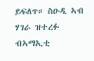ይፍለጥ። ስዑዲ ኣብ ሃገራ ዝተረፉ ብኣማኢቲ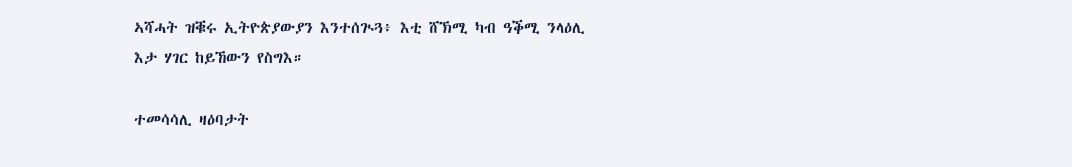ኣሻሓት ዝቑሩ ኢትዮጵያውያን እንተሰጒጓ፥ እቲ ሸኽሚ ካብ ዓቕሚ ንላዕሊ እታ ሃገር ከይኸውን የስግእ።

ተመሳሳሊ ዛዕባታት